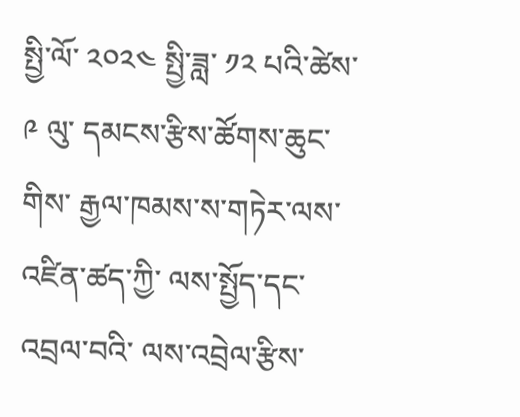སྤྱི་ལོ་ ༢༠༢༤ སྤྱི་ཟླ་ ༡༢ པའི་ཚེས་ ༩ ལུ་ དམངས་རྩིས་ཚོགས་ཆུང་གིས་ རྒྱལ་ཁམས་ས་གཏེར་ལས་འཛིན་ཚད་ཀྱི་ ལས་སྤྱོད་དང་འབྲལ་བའི་ ལས་འབྲེལ་རྩིས་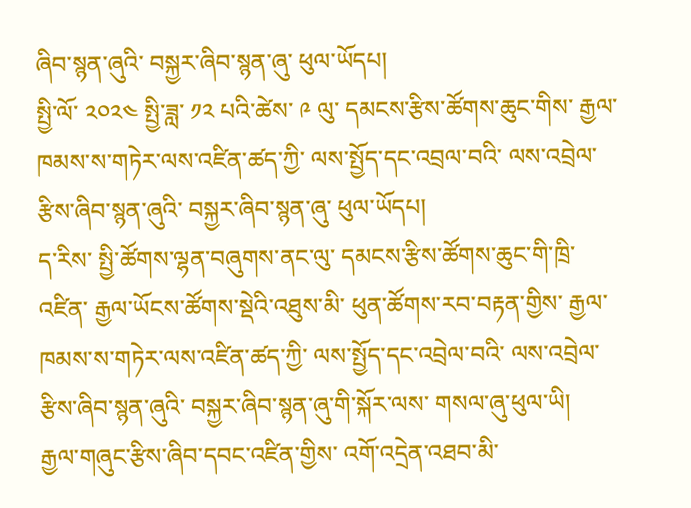ཞིབ་སྙན་ཞུའི་ བསྐྱར་ཞིབ་སྙན་ཞུ་ ཕུལ་ཡོདཔ།
སྤྱི་ལོ་ ༢༠༢༤ སྤྱི་ཟླ་ ༡༢ པའི་ཚེས་ ༩ ལུ་ དམངས་རྩིས་ཚོགས་ཆུང་གིས་ རྒྱལ་ཁམས་ས་གཏེར་ལས་འཛིན་ཚད་ཀྱི་ ལས་སྤྱོད་དང་འབྲལ་བའི་ ལས་འབྲེལ་རྩིས་ཞིབ་སྙན་ཞུའི་ བསྐྱར་ཞིབ་སྙན་ཞུ་ ཕུལ་ཡོདཔ།
ད་རིས་ སྤྱི་ཚོགས་ལྷན་བཞུགས་ནང་ལུ་ དམངས་རྩིས་ཚོགས་ཆུང་གི་ཁྲི་འཛིན་ རྒྱལ་ཡོངས་ཚོགས་སྡེའི་འཐུས་མི་ ཕུན་ཚོགས་རབ་བརྟན་གྱིས་ རྒྱལ་ཁམས་ས་གཏེར་ལས་འཛིན་ཚད་ཀྱི་ ལས་སྤྱོད་དང་འབྲེལ་བའི་ ལས་འབྲེལ་རྩིས་ཞིབ་སྙན་ཞུའི་ བསྐྱར་ཞིབ་སྙན་ཞུ་གི་སྐོར་ལས་ གསལ་ཞུ་ཕུལ་ཡི།
རྒྱལ་གཞུང་རྩིས་ཞིབ་དབང་འཛིན་གྱིས་ འགོ་འདྲེན་འཐབ་མི་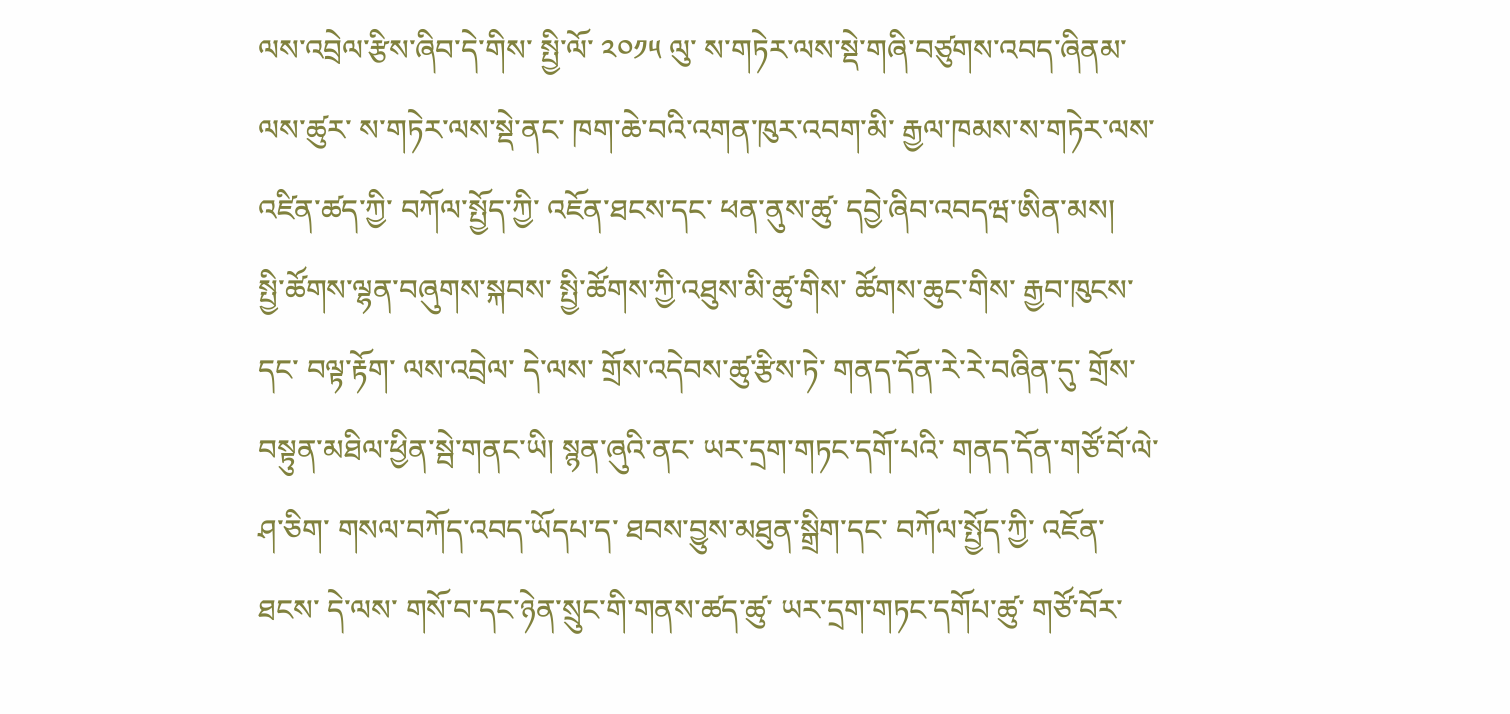ལས་འབྲེལ་རྩིས་ཞིབ་དེ་གིས་ སྤྱི་ལོ་ ༢༠༡༥ ལུ་ ས་གཏེར་ལས་སྡེ་གཞི་བཙུགས་འབད་ཞིནམ་ལས་ཚུར་ ས་གཏེར་ལས་སྡེ་ནང་ ཁག་ཆེ་བའི་འགན་ཁུར་འབག་མི་ རྒྱལ་ཁམས་ས་གཏེར་ལས་འཛིན་ཚད་ཀྱི་ བཀོལ་སྤྱོད་ཀྱི་ འཇོན་ཐངས་དང་ ཕན་ནུས་ཚུ་ དབྱེ་ཞིབ་འབདཝ་ཨིན་མས།
སྤྱི་ཚོགས་ལྷན་བཞུགས་སྐབས་ སྤྱི་ཚོགས་ཀྱི་འཐུས་མི་ཚུ་གིས་ ཚོགས་ཆུང་གིས་ རྒྱབ་ཁུངས་དང་ བལྟ་རྟོག་ ལས་འབྲེལ་ དེ་ལས་ གྲོས་འདེབས་ཚུ་རྩིས་ཏེ་ གནད་དོན་རེ་རེ་བཞིན་དུ་ གྲོས་བསྟུན་མཐིལ་ཕྱིན་སྦེ་གནང་ཡི། སྙན་ཞུའི་ནང་ ཡར་དྲག་གཏང་དགོ་པའི་ གནད་དོན་གཙོ་བོ་ལེ་ཤ་ཅིག་ གསལ་བཀོད་འབད་ཡོདཔ་ད་ ཐབས་བྱུས་མཐུན་སྒྲིག་དང་ བཀོལ་སྤྱོད་ཀྱི་ འཇོན་ཐངས་ དེ་ལས་ གསོ་བ་དང་ཉེན་སྲུང་གི་གནས་ཚད་ཚུ་ ཡར་དྲག་གཏང་དགོཔ་ཚུ་ གཙོ་བོར་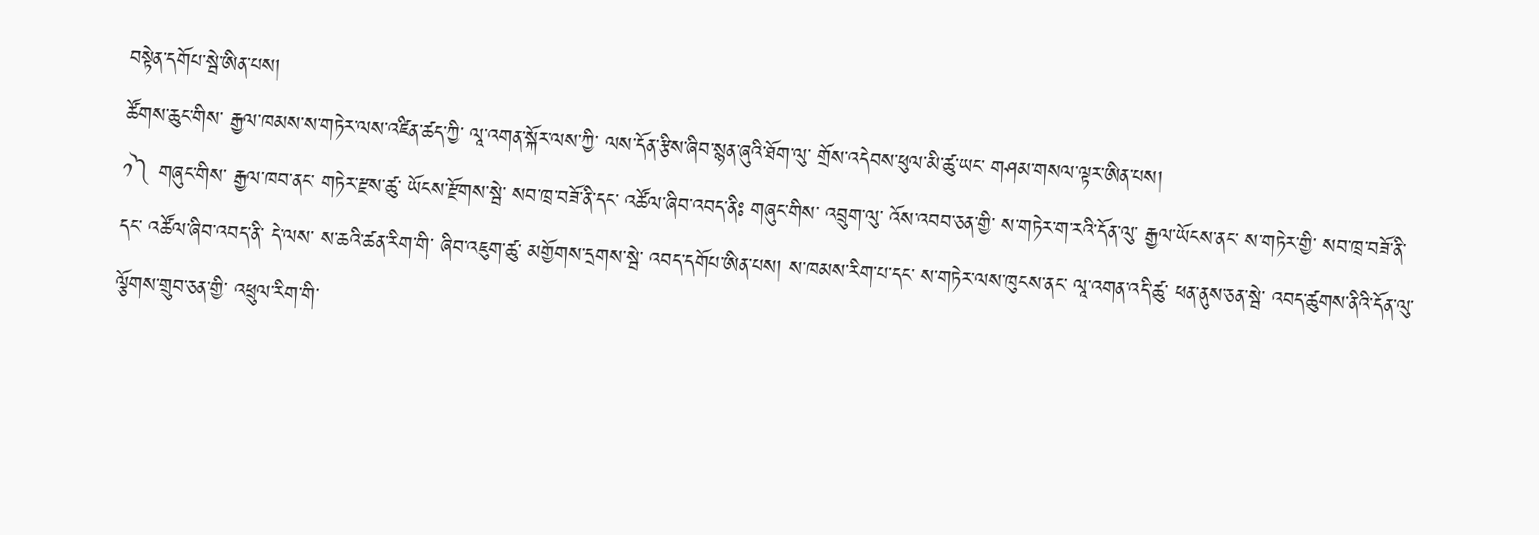བསྟེན་དགོཔ་སྦེ་ཨིན་པས།
ཚོགས་ཆུང་གིས་ རྒྱལ་ཁམས་ས་གཏེར་ལས་འཛིན་ཚད་ཀྱི་ ལཱ་འགན་སྐོར་ལས་ཀྱི་ ལས་དོན་རྩིས་ཞིབ་སྙན་ཞུའི་ཐོག་ལུ་ གྲོས་འདེབས་ཕུལ་མི་ཚུ་ཡང་ གཤམ་གསལ་ལྟར་ཨིན་པས།
༡༽ གཞུང་གིས་ རྒྱལ་ཁབ་ནང་ གཏེར་རྫས་ཚུ་ ཡོངས་རྫོགས་སྦེ་ སབ་ཁྲ་བཟོ་ནི་དང་ འཚོལ་ཞིབ་འབད་ནིཿ གཞུང་གིས་ འབྲུག་ལུ་ འོས་འབབ་ཅན་གྱི་ ས་གཏེར་ག་རའི་དོན་ལུ་ རྒྱལ་ཡོངས་ནང་ ས་གཏེར་གྱི་ སབ་ཁྲ་བཟོ་ནི་དང་ འཚོལ་ཞིབ་འབད་ནི་ དེ་ལས་ ས་ཆའི་ཚན་རིག་གི་ ཞིབ་འཇུག་ཚུ་ མགྱོགས་དྲགས་སྦེ་ འབད་དགོཔ་ཨིན་པས། ས་ཁམས་རིག་པ་དང་ ས་གཏེར་ལས་ཁུངས་ནང་ ལཱ་འགན་འདི་ཚུ་ ཕན་ནུས་ཅན་སྦེ་ འབད་ཚུགས་ནིའི་དོན་ལུ་ ལྕོགས་གྲུབ་ཅན་གྱི་ འཕྲུལ་རིག་གི་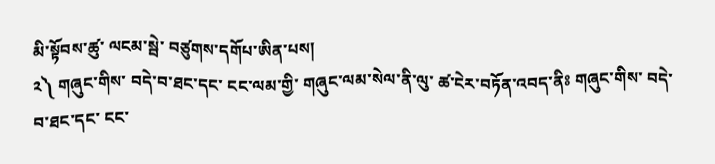མི་སྟོབས་ཚུ་ ལངམ་སྦེ་ བཙུགས་དགོཔ་ཨིན་པས།
༢༽ གཞུང་གིས་ བདེ་བ་ཐང་དང་ ངང་ལམ་གྱི་ གཞུང་ལམ་སེལ་ནི་ལུ་ ཚ་ངེར་བཏོན་འབད་ནིཿ གཞུང་གིས་ བདེ་བ་ཐང་དང་ ངང་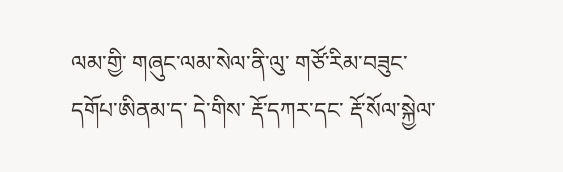ལམ་གྱི་ གཞུང་ལམ་སེལ་ནི་ལུ་ གཙོ་རིམ་བཟུང་དགོཔ་ཨིནམ་ད་ དེ་གིས་ རྡོ་དཀར་དང་ རྡོ་སོལ་སྐྱེལ་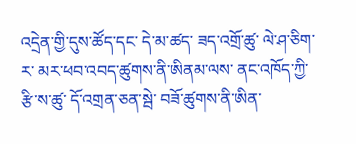འདྲེན་གྱི་དུས་ཚོད་དང་ དེ་མ་ཚད་ ཟད་འགྲོ་ཚུ་ ལེ་ཤ་ཅིག་ར་ མར་ཕབ་འབད་ཚུགས་ནི་ཨིནམ་ལས་ ནང་འཁོད་ཀྱི་ རྩི་ས་ཚུ་ དོ་འགྲན་ཅན་སྦེ་ བཟོ་ཚུགས་ནི་ཨིན་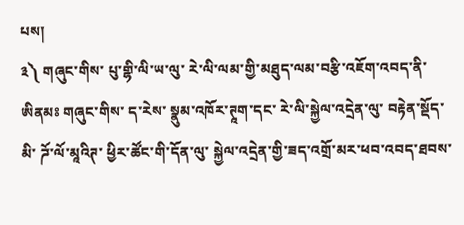པས།
༣༽ གཞུང་གིས་ པུ་གྷི་ལི་ཡ་ལུ་ རེ་ལི་ལམ་གྱི་མཐུད་ལམ་བརྩི་འཇོག་འབད་ནི་ཨིནམཿ གཞུང་གིས་ ད་རེས་ སྣུམ་འཁོར་ཊཱག་དང་ རེ་ལི་སྐྱེལ་འདྲེན་ལུ་ བརྟེན་སྡོད་མི་ ཌོ་ལོ་མཱའིཊ་ ཕྱིར་ཚོང་གི་དོན་ལུ་ སྐྱེལ་འདྲེན་གྱི་ཟད་འགྲོ་མར་ཕབ་འབད་ཐབས་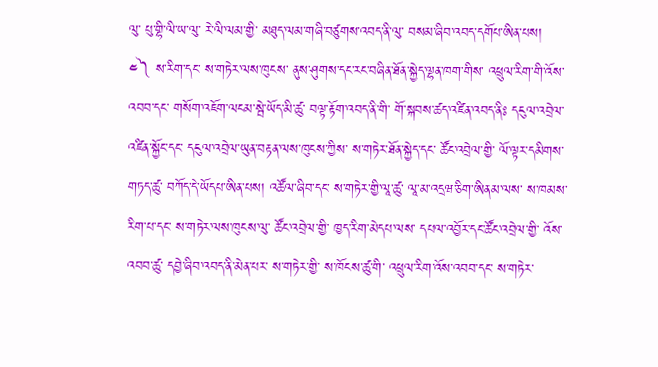ལུ་ པུ་གྷི་ལི་ཡ་ལུ་ རེ་ལི་ལམ་གྱི་ མཐུད་ལམ་གཞི་བཙུགས་འབད་ནི་ལུ་ བསམ་ཞིབ་འབད་དགོཔ་ཨིན་པས།
༤༽ ས་རིག་དང་ ས་གཏེར་ལས་ཁུངས་ ནུས་ཤུགས་དང་རང་བཞིན་ཐོན་སྐྱེད་ལྷན་ཁག་གིས་ འཕྲུལ་རིག་གི་འོས་འབབ་དང་ གསོག་འཇོག་ལངམ་སྦེ་ཡོད་མི་ཚུ་ བལྟ་རྟོག་འབད་ནི་གི་ གོ་སྐབས་ཚད་འཛིན་འབད་ནིཿ དངུལ་འབྲེལ་འཛིན་སྐྱོང་དང་ དངུལ་འབྲེལ་ཡུན་བརྟན་ལས་ཁུངས་ཀྱིས་ ས་གཏེར་ཐོན་སྐྱེད་དང་ ཚོང་འབྲེལ་གྱི་ ལོ་ལྟར་དམིགས་གཏད་ཚུ་ བཀོད་དེ་ཡོདཔ་ཨིན་པས། འཚོལ་ཞིབ་དང་ ས་གཏེར་གྱི་ལཱ་ཚུ་ ལཱ་མ་འདྲཝ་ཅིག་ཨིནམ་ལས་ ས་ཁམས་རིག་པ་དང་ ས་གཏེར་ལས་ཁུངས་ལུ་ ཚོང་འབྲེལ་གྱི་ ཁྱད་རིག་མེདཔ་ལས་ དཔལ་འབྱོར་དང་ཚོང་འབྲེལ་གྱི་ འོས་འབབ་ཚུ་ དབྱེ་ཞིབ་འབད་ནི་མེན་པར་ ས་གཏེར་གྱི་ ས་ཁོངས་ཚུ་གི་ འཕྲུལ་རིག་འོས་འབབ་དང་ ས་གཏེར་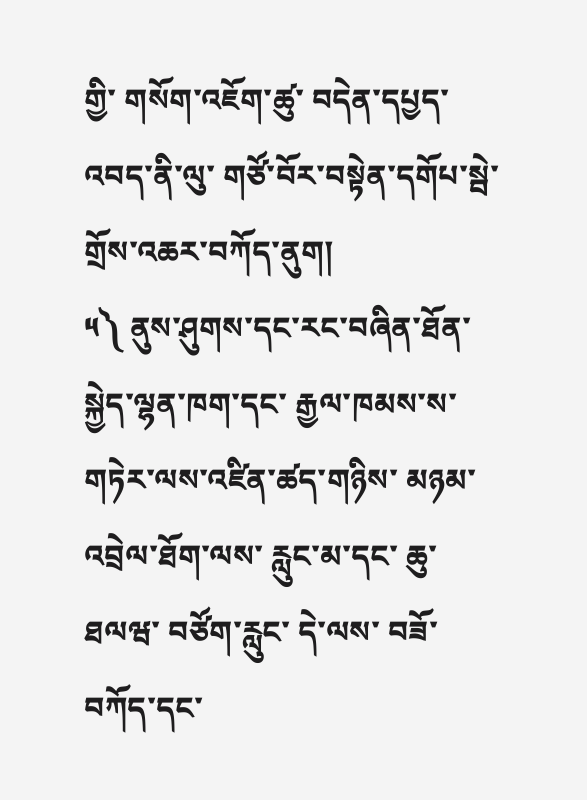གྱི་ གསོག་འཇོག་ཚུ་ བདེན་དཔྱད་འབད་ནི་ལུ་ གཙོ་བོར་བསྟེན་དགོཔ་སྦེ་ གྲོས་འཆར་བཀོད་ནུག།
༥༽ ནུས་ཤུགས་དང་རང་བཞིན་ཐོན་སྐྱེད་ལྷན་ཁག་དང་ རྒྱལ་ཁམས་ས་གཏེར་ལས་འཛིན་ཚད་གཉིས་ མཉམ་འབྲེལ་ཐོག་ལས་ རླུང་མ་དང་ ཆུ་ ཐལཝ་ བཙོག་རླུང་ དེ་ལས་ བཟོ་བཀོད་དང་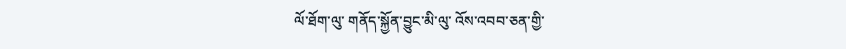ལོ་ཐོག་ལུ་ གནོད་སྐྱོན་བྱུང་མི་ལུ་ འོས་འབབ་ཅན་གྱི་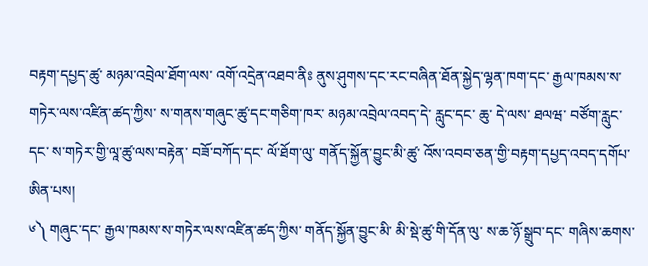བརྟག་དཔྱད་ཚུ་ མཉམ་འབྲེལ་ཐོག་ལས་ འགོ་འདྲེན་འཐབ་ནིཿ ནུས་ཤུགས་དང་རང་བཞིན་ཐོན་སྐྱེད་ལྷན་ཁག་དང་ རྒྱལ་ཁམས་ས་གཏེར་ལས་འཛིན་ཚད་ཀྱིས་ ས་གནས་གཞུང་ཚུ་དང་གཅིག་ཁར་ མཉམ་འབྲེལ་འབད་དེ་ རླུང་དང་ ཆུ་ དེ་ལས་ ཐལཝ་ བཙོག་རླུང་དང་ ས་གཏེར་གྱི་ལཱ་ཚུ་ལས་བརྟེན་ བཟོ་བཀོད་དང་ ལོ་ཐོག་ལུ་ གནོད་སྐྱོན་བྱུང་མི་ཚུ་ འོས་འབབ་ཅན་གྱི་བརྟག་དཔྱད་འབད་དགོཔ་ཨིན་པས།
༦༽ གཞུང་དང་ རྒྱལ་ཁམས་ས་གཏེར་ལས་འཛིན་ཚད་ཀྱིས་ གནོད་སྐྱོན་བྱུང་མི་ མི་སྡེ་ཚུ་གི་དོན་ལུ་ ས་ཆ་ཉོ་སྒྲུབ་དང་ གཞིས་ཆགས་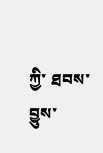ཀྱི་ ཐབས་བྱུས་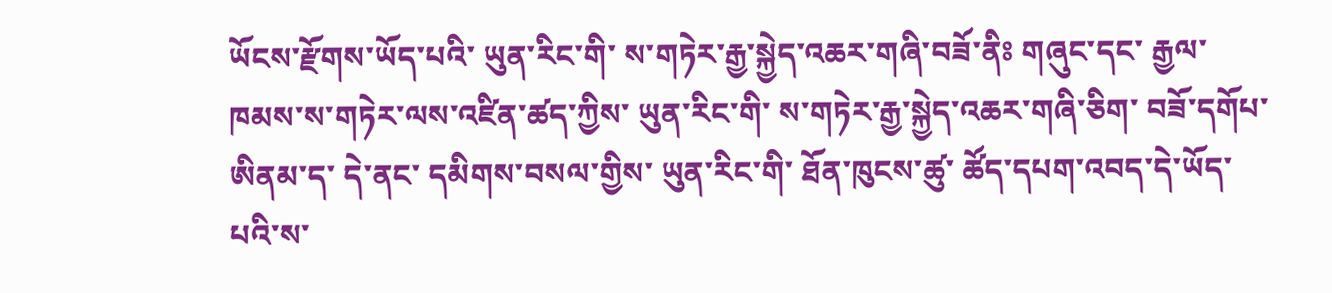ཡོངས་རྫོགས་ཡོད་པའི་ ཡུན་རིང་གི་ ས་གཏེར་རྒྱ་སྐྱེད་འཆར་གཞི་བཟོ་ནིཿ གཞུང་དང་ རྒྱལ་ཁམས་ས་གཏེར་ལས་འཛིན་ཚད་ཀྱིས་ ཡུན་རིང་གི་ ས་གཏེར་རྒྱ་སྐྱེད་འཆར་གཞི་ཅིག་ བཟོ་དགོཔ་ཨིནམ་ད་ དེ་ནང་ དམིགས་བསལ་གྱིས་ ཡུན་རིང་གི་ ཐོན་ཁུངས་ཚུ་ ཚོད་དཔག་འབད་དེ་ཡོད་པའི་ས་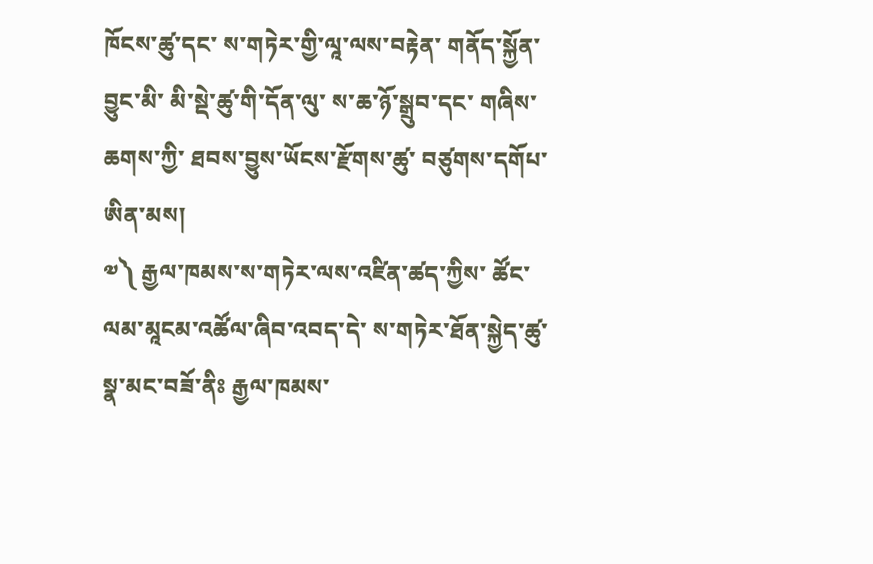ཁོངས་ཚུ་དང་ ས་གཏེར་གྱི་ལཱ་ལས་བརྟེན་ གནོད་སྐྱོན་བྱུང་མི་ མི་སྡེ་ཚུ་གི་དོན་ལུ་ ས་ཆ་ཉོ་སྒྲུབ་དང་ གཞིས་ཆགས་ཀྱི་ ཐབས་བྱུས་ཡོངས་རྫོགས་ཚུ་ བཙུགས་དགོཔ་ཨིན་མས།
༧༽ རྒྱལ་ཁམས་ས་གཏེར་ལས་འཛིན་ཚད་ཀྱིས་ ཚོང་ལམ་མཱངམ་འཚོལ་ཞིབ་འབད་དེ་ ས་གཏེར་ཐོན་སྐྱེད་ཚུ་ སྣ་མང་བཟོ་ནིཿ རྒྱལ་ཁམས་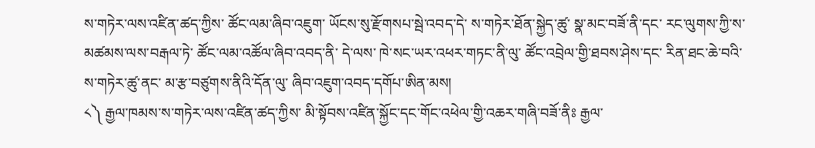ས་གཏེར་ལས་འཛིན་ཚད་ཀྱིས་ ཚོང་ལམ་ཞིབ་འཇུག་ ཡོངས་སུ་རྫོགསཔ་སྦེ་འབད་དེ་ ས་གཏེར་ཐོན་སྐྱེད་ཚུ་ སྣ་མང་བཟོ་ནི་དང་ རང་ལུགས་ཀྱི་ས་མཚམས་ལས་བརྒལ་ཏེ་ ཚོང་ལམ་འཚོལ་ཞིབ་འབད་ནི་ དེ་ལས་ ཁེ་སང་ཡར་འཕར་གཏང་ནི་ལུ་ ཚོང་འབྲེལ་གྱི་ཐབས་ཤེས་དང་ རིན་ཐང་ཆེ་བའི་ ས་གཏེར་ཚུ་ནང་ མ་རྩ་བཙུགས་ནིའི་དོན་ལུ་ ཞིབ་འཇུག་འབད་དགོཔ་ཨིན་མས།
༨༽ རྒྱལ་ཁམས་ས་གཏེར་ལས་འཛིན་ཚད་ཀྱིས་ མི་སྟོབས་འཛིན་སྐྱོང་དང་གོང་འཕེལ་གྱི་འཆར་གཞི་བཟོ་ནིཿ རྒྱལ་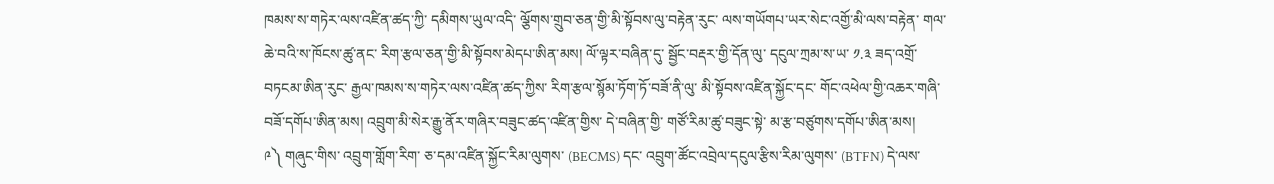ཁམས་ས་གཏེར་ལས་འཛིན་ཚད་ཀྱི་ དམིགས་ཡུལ་འདི་ ལྕོགས་གྲུབ་ཅན་གྱི་མི་སྟོབས་ལུ་བརྟེན་རུང་ ལས་གཡོགཔ་ཡར་སེང་འགྱོ་མི་ལས་བརྟེན་ གལ་ཆེ་བའི་ས་ཁོངས་ཚུ་ནང་ རིག་རྩལ་ཅན་གྱི་མི་སྟོབས་མེདཔ་ཨིན་མས། ལོ་ལྟར་བཞིན་དུ་ སྦྱོང་བརྡར་གྱི་དོན་ལུ་ དངུལ་ཀྲམ་ས་ཡ་ ༡.༣ ཟད་འགྲོ་བཏངམ་ཨིན་རུང་ རྒྱལ་ཁམས་ས་གཏེར་ལས་འཛིན་ཚད་ཀྱིས་ རིག་རྩལ་སྙོམ་ཏོག་ཏོ་བཟོ་ནི་ལུ་ མི་སྟོབས་འཛིན་སྐྱོང་དང་ གོང་འཕེལ་གྱི་འཆར་གཞི་བཟོ་དགོཔ་ཨིན་མས། འབྲུག་མི་སེར་རྒྱུ་ནོར་གཞིར་བཟུང་ཚད་འཛིན་གྱིས་ དེ་བཞིན་གྱི་ གཙོ་རིམ་ཚུ་བཟུང་སྟེ་ མ་རྩ་བཙུགས་དགོཔ་ཨིན་མས།
༩༽ གཞུང་གིས་ འབྲུག་གློག་རིག་ ཅ་དམ་འཛིན་སྐྱོང་རིམ་ལུགས་ (BECMS) དང་ འབྲུག་ཚོང་འབྲེལ་དངུལ་རྩིས་རིམ་ལུགས་ (BTFN) དེ་ལས་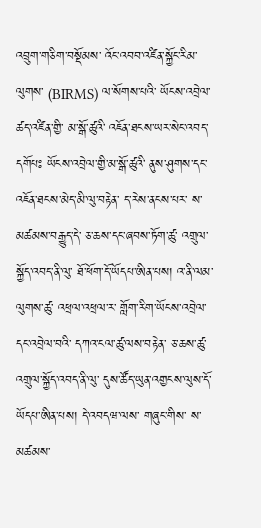འབྲུག་གཅིག་བསྡོམས་ འོང་འབབ་འཛིན་སྐྱོང་རིམ་ལུགས་ (BIRMS) ལ་སོགས་པའི་ ཡོངས་འབྲེལ་ཚད་འཛིན་གྱི་ མ་སྒོ་ཚུའི་ འཇོན་ཐངས་ཡར་སེང་འབད་དགོཔཿ ཡོངས་འབྲེལ་གྱི་མ་སྒོ་ཚུའི་ ནུས་ཤུགས་དང་ འཇོན་ཐངས་མེད་མི་ལུ་བརྟེན་ ད་རེས་ནངས་པར་ ས་མཚམས་བརྒྱུད་དེ་ ཅ་ཆས་དང་ཞབས་ཏོག་ཚུ་ འགྲུལ་སྐྱོད་འབད་ནི་ལུ་ ཐོ་ཕོག་དོ་ཡོདཔ་ཨིན་པས། འ་ནི་ལམ་ལུགས་ཚུ་ འཕྲལ་འཕྲལ་ར་ གློག་རིག་ཡོངས་འབྲེལ་དང་འབྲེལ་བའི་ དཀའ་ངལ་ཚུ་ལས་བརྟེན་ ཅ་ཆས་ཚུ་ འགྲུལ་སྐྱོད་འབད་ནི་ལུ་ དུས་ཚོད་ཡུན་འགྱངས་ལུས་དོ་ཡོདཔ་ཨིན་པས། དེ་འབདཝ་ལས་ གཞུང་གིས་ ས་མཚམས་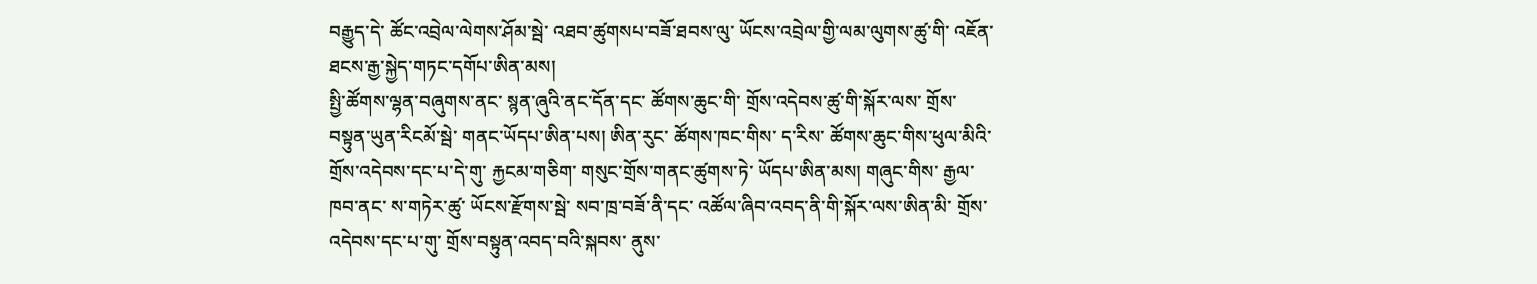བརྒྱུད་དེ་ ཚོང་འབྲེལ་ལེགས་ཤོམ་སྦེ་ འཐབ་ཚུགསཔ་བཟོ་ཐབས་ལུ་ ཡོངས་འབྲེལ་གྱི་ལམ་ལུགས་ཚུ་གི་ འཇོན་ཐངས་རྒྱ་སྐྱེད་གཏང་དགོཔ་ཨིན་མས།
སྤྱི་ཚོགས་ལྷན་བཞུགས་ནང་ སྙན་ཞུའི་ནང་དོན་དང་ ཚོགས་ཆུང་གི་ གྲོས་འདེབས་ཚུ་གི་སྐོར་ལས་ གྲོས་བསྟུན་ཡུན་རིངམོ་སྦེ་ གནང་ཡོདཔ་ཨིན་པས། ཨིན་རུང་ ཚོགས་ཁང་གིས་ ད་རིས་ ཚོགས་ཆུང་གིས་ཕུལ་མིའི་ གྲོས་འདེབས་དང་པ་དེ་གུ་ རྐྱངམ་གཅིག་ གསུང་གྲོས་གནང་ཚུགས་ཏེ་ ཡོདཔ་ཨིན་མས། གཞུང་གིས་ རྒྱལ་ཁབ་ནང་ ས་གཏེར་ཚུ་ ཡོངས་རྫོགས་སྦེ་ སབ་ཁྲ་བཟོ་ནི་དང་ འཚོལ་ཞིབ་འབད་ནི་གི་སྐོར་ལས་ཨིན་མི་ གྲོས་འདེབས་དང་པ་གུ་ གྲོས་བསྟུན་འབད་བའི་སྐབས་ ནུས་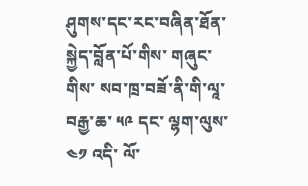ཤུགས་དང་རང་བཞིན་ཐོན་སྐྱེད་བློན་པོ་གིས་ གཞུང་གིས་ སབ་ཁྲ་བཟོ་ནི་གི་ལཱ་ བརྒྱ་ཆ་ ༥༩ དང་ ལྷག་ལུས་ ༤༡ འདི་ ལོ་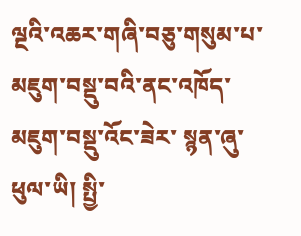ལྔའི་འཆར་གཞི་བཅུ་གསུམ་པ་ མཇུག་བསྡུ་བའི་ནང་འཁོད་ མཇུག་བསྡུ་འོང་ཟེར་ སྙན་ཞུ་ཕུལ་ཡི། སྤྱི་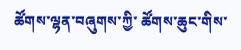ཚོགས་ལྷན་བཞུགས་ཀྱི་ ཚོགས་ཆུང་གིས་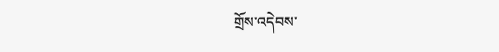གྲོས་འདེབས་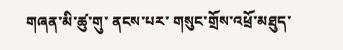གཞན་མི་ཚུ་གུ་ ནངས་པར་ གསུང་གྲོས་འཕྲོ་མཐུད་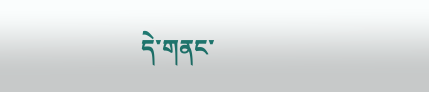དེ་གནང་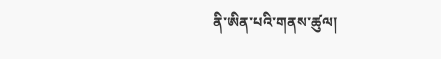ནི་ཨིན་པའི་གནས་ཚུལ།